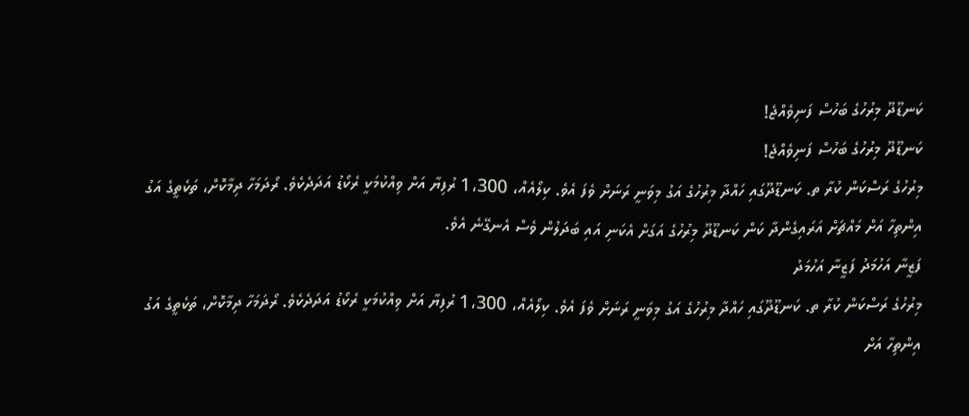ކަނޑޫދޫ މިރުހުގެ ބަހުސް ފަނިވެއްޖެ!
ކަނޑޫދޫ މިރުހުގެ ބަހުސް ފަނިވެއްޖެ!
މިރުހުގެ ރަސްކަން ކުރާ ތ. ކަނޑޫދޫގައި ހައްދާ މިރުހުގެ އަގު މިވަނީ ރަނަށް ވެފަ އެވެ. ކިލޯއެއް، 1،300 ރުފިޔާ އަށް ވިއްކުމަކީ ރެކޯޑު އަދަދެކެވެ. ރޯދަމަހާ ދިމާކޮށް، ތަކެތީގެ އަގު އިންތިހާ އަށް މައްޗަށް އަރައިގެންދާ ކަން ކަނޑޫދޫ މިރުހުގެ އަގަށް އެކަނި އައި ބަދަލުން ވެސް އެނގޭނެ އެވެ.
ފަޒީނާ އަހުމަދު ފަޒީނާ އަހުމަދު
މިރުހުގެ ރަސްކަން ކުރާ ތ. ކަނޑޫދޫގައި ހައްދާ މިރުހުގެ އަގު މިވަނީ ރަނަށް ވެފަ އެވެ. ކިލޯއެއް، 1،300 ރުފިޔާ އަށް ވިއްކުމަކީ ރެކޯޑު އަދަދެކެވެ. ރޯދަމަހާ ދިމާކޮށް، ތަކެތީގެ އަގު އިންތިހާ އަށް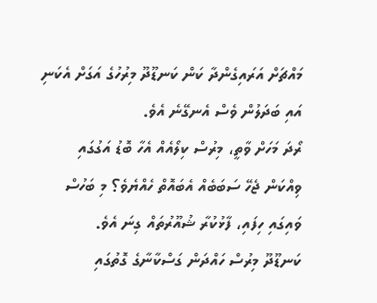މައްޗަށް އަރައިގެންދާ ކަން ކަނޑޫދޫ މިރުހުގެ އަގަށް އެކަނި އައި ބަދަލުން ވެސް އެނގޭނެ އެވެ.
ރޯދަ މަހަށް ވާތީ، މިރުސް ކިލޯއެއް އެހާ ބޮޑު އަގުގައި ވިއްކަން ޖެހޭ ސަބަބެއް އެބައޮތް ހެއްޔެވެ؟ މި ބަހުސް ވައިގައި ހިފައި، ފާޅުކުރާ ޝުއޫރުތައް ގިނަ އެވެ.
ކަނޑޫދޫ މިރުސް ހައްދަން ގަސްކާނާގެ ގޮތުގައި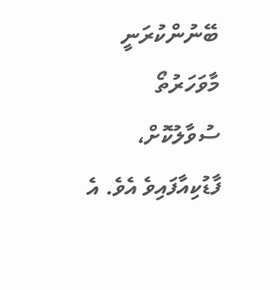ބޭނުންކުރަނީ މާވަހަރުތޯ ސުވާލުކޮށް، ފާޑުކިއާފައިވެ އެވެ. އެ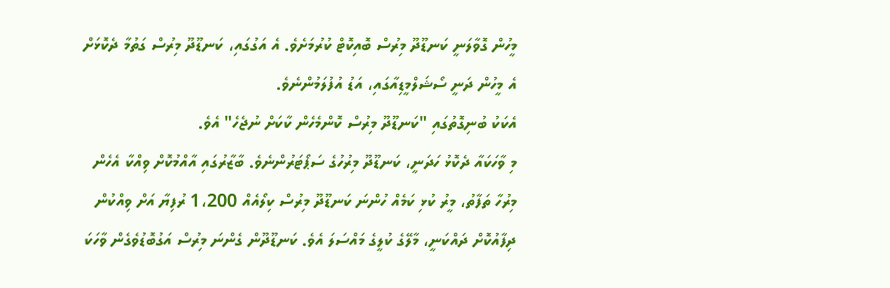މީހުން ގޮވާލަނީ ކަނޑޫދޫ މިރުސް ބޮއިކޮޓް ކުރުމަށެވެ. އެ އަގުގައި، ކަނޑޫދޫ މިރުސް ގަތުމާ ދެކޮޅަށް އެ މީހުން ދަނީ ސޯޝަލްމީޑިއާގައި، އަޑު އުފުލަމުންނެވެ.
އެކަކު ބުނިގޮތުގައި "ކަނޑޫދޫ މިރުސް ކޮންމެހެން ކާކަށް ނުޖެހެ" އެވެ.
މި ވާހަކައާ ދެކޮޅު ހަދަނީ، ކަނޑޫދޫ މިރުހުގެ ސަޕޯޓަރުންނެވެ. ބާޒާރުގައި އާއްމުކޮށް ވިއްކާ އެހެން މިރުހާ ތަފާތު، މީރު ކުޅި ކަމެއް ހުންނަ ކަނޑޫދޫ މިރުސް ކިލޯއެއް 1،200 ރުފިޔާ އަށް ވިއްކުން ދިފާއުކޮށް ދައްކަނީ، މާލޭގެ ކުލީގެ މައްސަލަ އެވެ. ކަނޑޫދޫން ގެންނަ މިރުސް އަގުބޮޑުވެގެން ވާހަކަ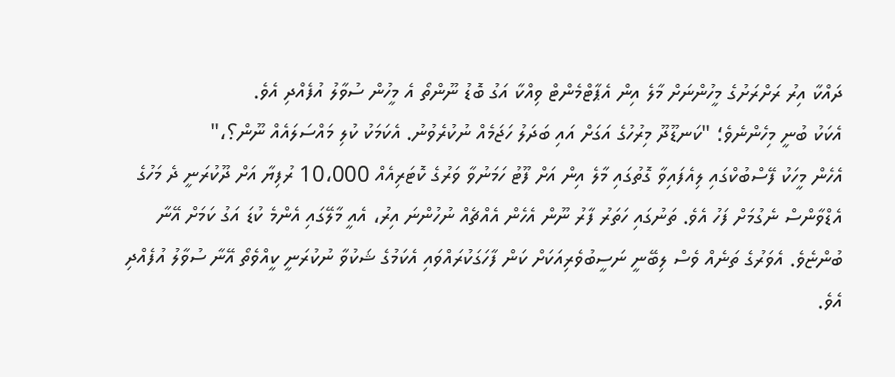ދައްކާ އިރު ރަށްރަށުގެ މީހުންނަށް މާލެ އިން އެޕާޓްމެންޓް ވިއްކާ އަގު ބޮޑު ނޫންތޯ އެ މީހުން ސުވާލު އުފެއްދި އެވެ.
އެކަކު ބުނީ މިހެންނެވެ؛ "ކަނޑޫދޫ މިރުހުގެ އަގަށް އައި ބަދަލު ހަޖަމެއް ނުކުރެވުނު. އެކަމަކު ކުލި މައްސަލައެއް ނޫން؟،"
އެހެން މީހަކު ފޭސްބުކްގައި ލިއެފައިވާ ގޮތުގައި މާލެ އިން އަށް ފޫޓު ހަމަނުވާ ވަރުގެ ކޮޓަރިއެއް 10،000 ރުފިޔާ އަށް ދޫކުރަނީ ދެ މަހުގެ އެޑްވާންސް ނެގުމަށް ފަހު އެވެ. ތަނުގައި ހަތަރު ފާރު ނޫން އެހެން އެއްޗެއް ނުހުންނަ އިރު، އެއީ މާލޭގައި އެންމެ ކުޑަ އަގު ކަމަށް އޭނާ ބުންޏެވެ. އެވަރުގެ ތަނެއް ވެސް ލިބޭނީ ނަސީބުވެރިއަކަށް ކަން ފާހަގަކުރައްވައި އެކަމުގެ ޝަކުވާ ނުކުރަނީ ކީއްވެތޯ އޭނާ ސުވާލު އުފެއްދި އެވެ.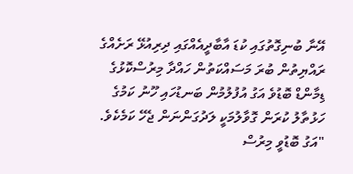އޭނާ ބުނިގޮތުގައި ކުޑަ އާބާދީއެއްގައި ދިރިއުޅޭ ރަށެއްގެ ރައްޔިތުން ބުރަ މަސައްކަތުން ހައްދާ މިރުސްކޮޅުގެ ޑިމާންޑް ބޮޑުވެ އަގު އުފުލުމުން ބަނޑުހައި ހޫނު ކަމުގެ ހަޅުތާލު ކުރަން ގޮވާލުމަކީ ލަދުގަންނަން ޖެހޭ ކަމެކެވެ.
"އަގު ބޮޑުވީ މިރުސް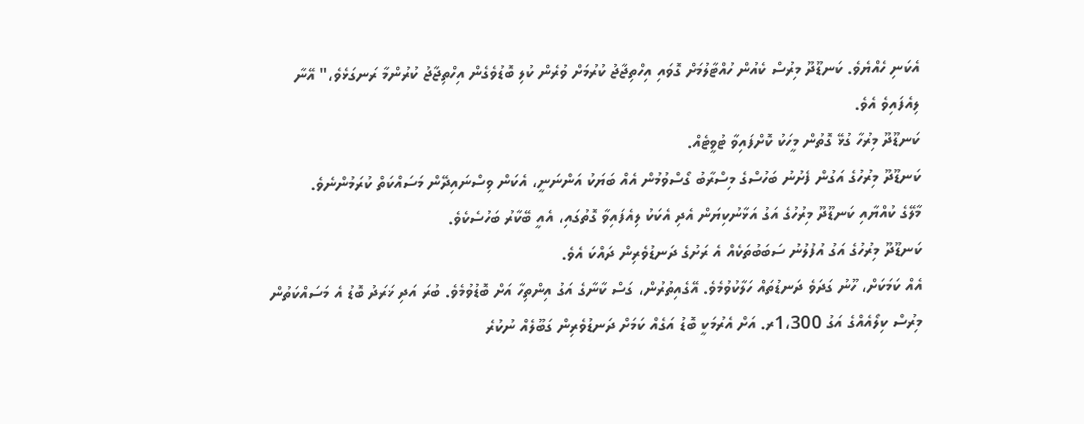އެކަނި ހެއްޔެވެ. ކަނޑޫދޫ މިރުސް ކެއުން ހުއްޓާލުމަށް ގޮވައި އިހްތިޖާޖު ކުރުމަށް ވުރެން ކުލި ބޮޑުވެގެން އިހްތިޖާޖު ކުރުންމާ ރަނގަޅެވެ،" އޭނާ ލިއެފައިވެ އެވެ.
ކަނޑޫދޫ މިރުހާ ގުޅޭ ގޮތުން މީހަކު ކޮށްފައިވާ ޓުވީޓެއް.
ކަނޑޫދޫ މިރުހުގެ އަގުން ފެށުނު ބަހުސްގެ މިސްރާބު ގޯސްވުމުން އެއް ބަޔަކު އަންނަނީ، އެކަން ވިސްނައިދޭން މަސައްކަތް ކުރަމުންނެވެ.
މާލޭގެ ކުއްޔާއި ކަނޑޫދޫ މިރުހުގެ އަގު އަޅާނުކިޔަން އެދި އެކަކު ލިއެފައިވާ ގޮތުގައި، އެއީ ބޭކާރު ބަހުސެކެވެ.
ކަނޑޫދޫ މިރުހުގެ އަގު އުފުލުނު ސަބަބުތަކެއް އެ ރަށުގެ ދަނޑުވެރިން ދައްކަ އެވެ.
އެއް ކަމަކަށް، ހޫނު ގަދަވެ ދަނޑުތައް ހަލާކުވުމެވެ. އޭގެއިތުރުން، ގަސް ކާނާގެ އަގު އިންތިހާ އަށް ބޮޑުވުމެވެ. ބުރަ އަދި ޚަރަދު ބޮޑު އެ މަސައްކަތުން މިރުސް ކިލޯއެއްގެ އަގު 1،300ރ. އަށް އެރުމަކީ ބޮޑު އަގެއް ކަމަށް ދަނޑުވެރިން ގަބޫލެއް ނުކުރެ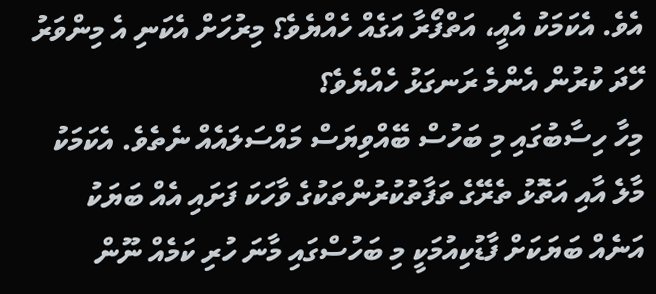އެވެ. އެކަމަކު އެއީ، އަތްފޯރާ އަގެއް ހެއްޔެވެ؟ މިރުހަށް އެކަނި އެ މިންވަރު ހޭދަ ކުރުން އެންމެ ރަނގަޅު ހެއްޔެވެ؟
މިހާ ހިސާބުގައި މި ބަހުސް ބޭއްވިޔަސް މައްސަލައެއް ނެތެވެ. އެކަމަކު މާލެ އާއި އަތޮޅު ތެރޭގެ ތަފާތުކުރުންތަކުގެ ވާހަކަ ފަށައި އެއް ބަޔަކު އަނެއް ބަޔަކަށް ފާޑުކިއުމަކީ މި ބަހުސްގައި މާނަ ހުރި ކަމެއް ނޫން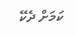ކަމަށް ދެކޭ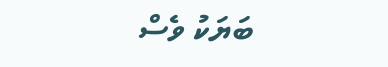ބަޔަކު ވެސް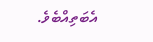އެބަތިއްބެވެ.